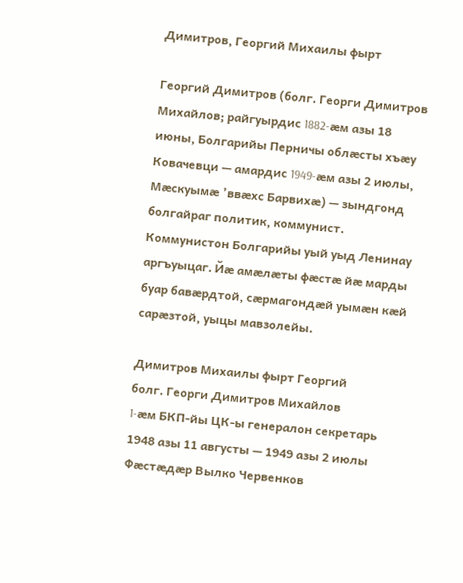Димитров, Георгий Михаилы фырт

Георгий Димитров (болг. Георги Димитров Михайлов; райгуырдис 1882-æм азы 18 июны, Болгарийы Перничы облæсты хъæу Ковачевци — амардис 1949-æм азы 2 июлы, Мæскуымæ ’ввæхс Барвихæ) — зындгонд болгайраг политик, коммунист. Коммунистон Болгарийы уый уыд Ленинау аргъуыцаг. Йæ амæлæты фæстæ йæ марды буар бавæрдтой, сæрмагондæй уымæн кæй сарæзтой, уыцы мавзолейы.

Димитров Михаилы фырт Георгий
болг. Георги Димитров Михайлов
1-æм БКП-йы ЦК-ы генералон секретарь
1948 азы 11 августы — 1949 азы 2 июлы
Фæстæдæр Вылко Червенков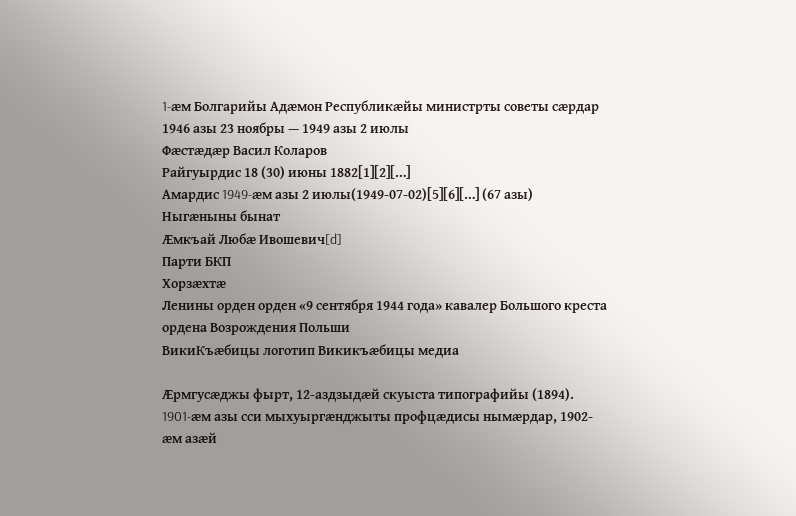1-æм Болгарийы Адæмон Республикæйы министрты советы сæрдар
1946 азы 23 ноябры — 1949 азы 2 июлы
Фæстæдæр Васил Коларов
Райгуырдис 18 (30) июны 1882[1][2][…]
Амардис 1949-æм азы 2 июлы(1949-07-02)[5][6][…] (67 азы)
Ныгæныны бынат
Æмкъай Любæ Ивошевич[d]
Парти БКП
Хорзæхтæ
Ленины орден орден «9 сентября 1944 года» кавалер Большого креста ордена Возрождения Польши
ВикиКъæбицы логотип Викикъæбицы медиа

Æрмгусæджы фырт, 12-аздзыдæй скуыста типографийы (1894). 1901-æм азы сси мыхуыргæнджыты профцæдисы нымæрдар, 1902-æм азæй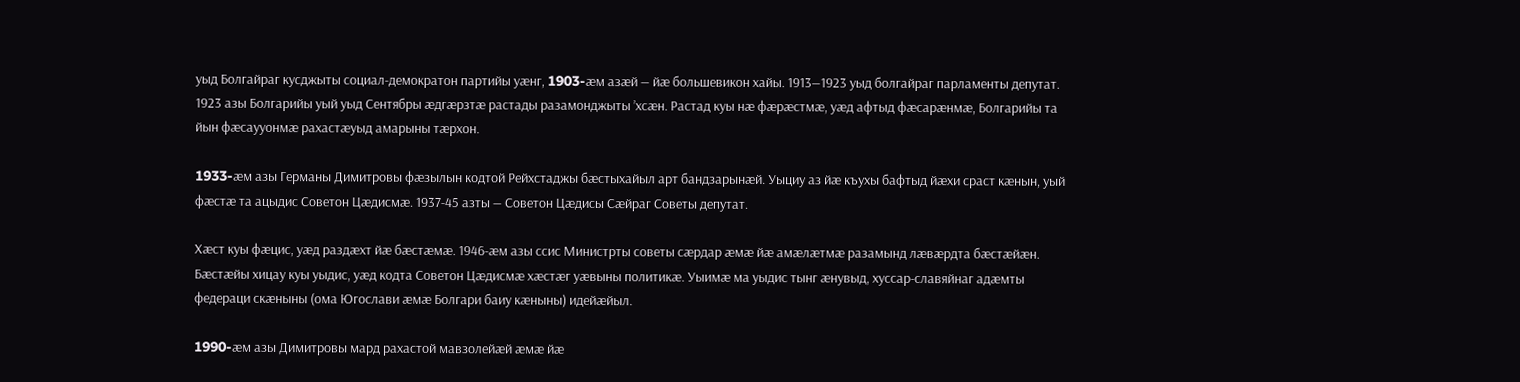уыд Болгайраг кусджыты социал-демократон партийы уæнг, 1903-æм азæй — йæ большевикон хайы. 1913—1923 уыд болгайраг парламенты депутат. 1923 азы Болгарийы уый уыд Сентябры æдгæрзтæ растады разамонджыты ’хсæн. Растад куы нæ фæрæстмæ, уæд афтыд фæсарæнмæ, Болгарийы та йын фæсаууонмæ рахастæуыд амарыны тæрхон.

1933-æм азы Германы Димитровы фæзылын кодтой Рейхстаджы бæстыхайыл арт бандзарынæй. Уыциу аз йæ къухы бафтыд йæхи сраст кæнын, уый фæстæ та ацыдис Советон Цæдисмæ. 1937-45 азты — Советон Цæдисы Сæйраг Советы депутат.

Хæст куы фæцис, уæд раздæхт йæ бæстæмæ. 1946-æм азы ссис Министрты советы сæрдар æмæ йæ амæлæтмæ разамынд лæвæрдта бæстæйæн. Бæстæйы хицау куы уыдис, уæд кодта Советон Цæдисмæ хæстæг уæвыны политикæ. Уыимæ ма уыдис тынг æнувыд, хуссар-славяйнаг адæмты федераци скæныны (ома Югослави æмæ Болгари баиу кæныны) идейæйыл.

1990-æм азы Димитровы мард рахастой мавзолейæй æмæ йæ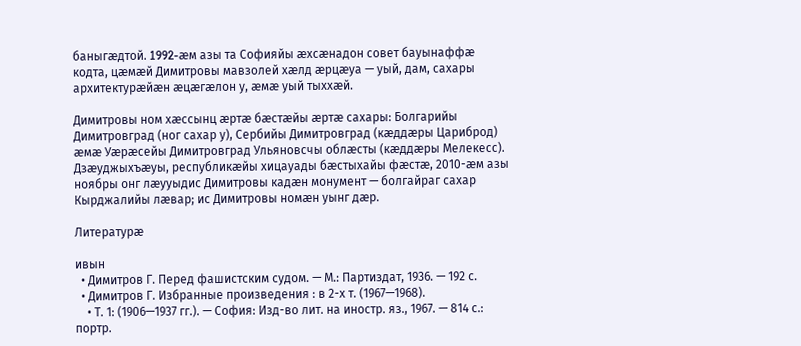баныгæдтой. 1992-æм азы та Софияйы æхсæнадон совет бауынаффæ кодта, цæмæй Димитровы мавзолей хæлд æрцæуа — уый, дам, сахары архитектурæйæн æцæгæлон у, æмæ уый тыххæй.

Димитровы ном хæссынц æртæ бæстæйы æртæ сахары: Болгарийы Димитровград (ног сахар у), Сербийы Димитровград (кæддæры Цариброд) æмæ Уæрæсейы Димитровград Ульяновсчы облæсты (кæддæры Мелекесс). Дзæуджыхъæуы, республикæйы хицауады бæстыхайы фæстæ, 2010-æм азы ноябры онг лæууыдис Димитровы кадæн монумент — болгайраг сахар Кырджалийы лæвар; ис Димитровы номæн уынг дæр.

Литературæ

ивын
  • Димитров Г. Перед фашистским судом. — М.: Партиздат, 1936. — 192 с.
  • Димитров Г. Избранные произведения : в 2-х т. (1967—1968).
    • Т. 1: (1906—1937 гг.). — София: Изд-во лит. на иностр. яз., 1967. — 814 с.: портр.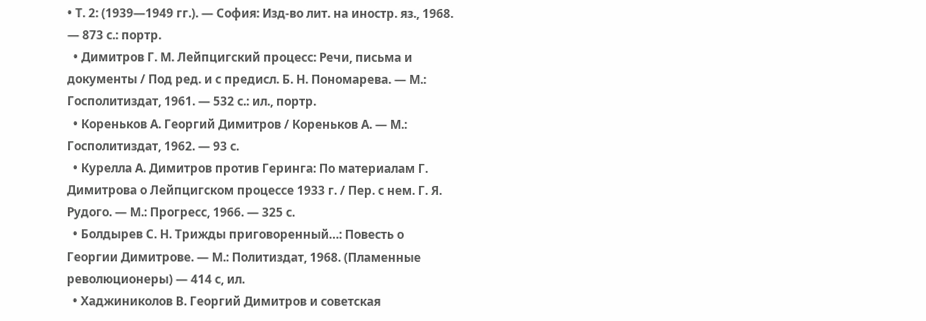• Т. 2: (1939—1949 гг.). — София: Изд-во лит. на иностр. яз., 1968. — 873 с.: портр.
  • Димитров Г. М. Лейпцигский процесс: Речи, письма и документы / Под ред. и с предисл. Б. Н. Пономарева. — М.: Госполитиздат, 1961. — 532 с.: ил., портр.
  • Кореньков А. Георгий Димитров / Кореньков А. — М.: Госполитиздат, 1962. — 93 с.
  • Курелла А. Димитров против Геринга: По материалам Г. Димитрова о Лейпцигском процессе 1933 г. / Пер. с нем. Г. Я. Рудого. — М.: Прогресс, 1966. — 325 с.
  • Болдырев С. Н. Трижды приговоренный…: Повесть о Георгии Димитрове. — М.: Политиздат, 1968. (Пламенные революционеры) — 414 с, ил.
  • Хаджиниколов В. Георгий Димитров и советская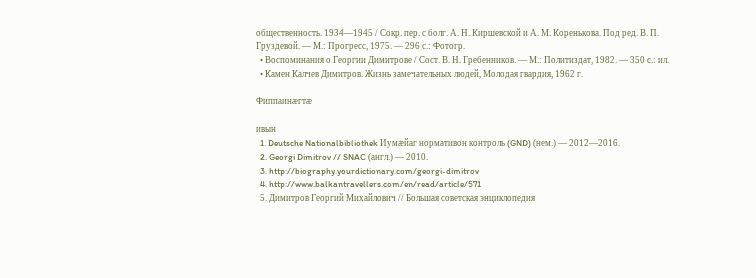общественность. 1934—1945 / Сокр. пер. с болг. А. Н. Киршевской и А. М. Коренькова. Под ред. В. П. Груздевой. — М.: Прогресс, 1975. — 296 с.: Фотогр.
  • Воспоминания о Георгии Димитрове / Сост. В. Н. Гребенников. — М.: Политиздат, 1982. — 350 с.: ил.
  • Камен Калчев Димитров. Жизнь замечательных людей, Молодая гвардия, 1962 г.

Фиппаинæгтæ

ивын
  1. Deutsche Nationalbibliothek Иумæйаг нормативон контроль (GND) (нем.) — 2012—2016.
  2. Georgi Dimitrov // SNAC (англ.) — 2010.
  3. http://biography.yourdictionary.com/georgi-dimitrov
  4. http://www.balkantravellers.com/en/read/article/571
  5. Димитров Георгий Михайлович // Большая советская энциклопедия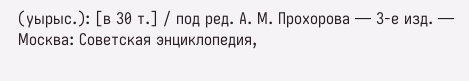(уырыс.): [в 30 т.] / под ред. А. М. Прохорова — 3-е изд. — Москва: Советская энциклопедия,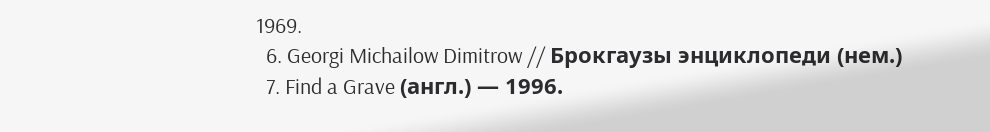1969.
  6. Georgi Michailow Dimitrow // Брокгаузы энциклопеди (нем.)
  7. Find a Grave (англ.) — 1996.